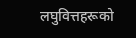लघुवित्तहरूको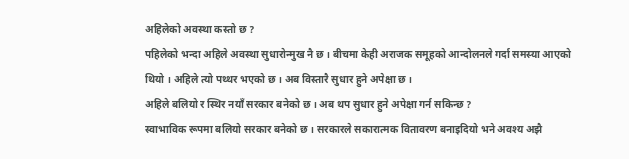अहिलेको अवस्था कस्तो छ ?
पहिलेको भन्दा अहिले अवस्था सुधारोन्मुख नै छ । बीचमा केही अराजक समूहको आन्दोलनले गर्दा समस्या आएको थियो । अहिले त्यो पथ्थर भएको छ । अब विस्तारै सुधार हुने अपेक्षा छ ।
अहिले बलियो र स्थिर नयाँ सरकार बनेको छ । अब थप सुधार हुने अपेक्षा गर्न सकिन्छ ?
स्वाभाविक रूपमा बलियो सरकार बनेको छ । सरकारले सकारात्मक वितावरण बनाइदियो भने अवश्य अझै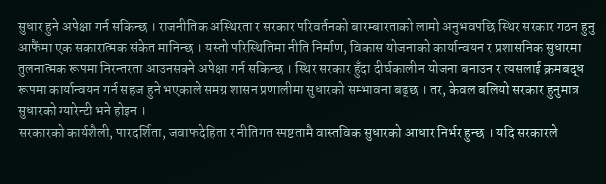सुधार हुने अपेक्षा गर्न सकिन्छ । राजनीतिक अस्थिरता र सरकार परिवर्तनको बारम्बारताको लामो अनुभवपछि स्थिर सरकार गठन हुनु आफैंमा एक सकारात्मक संकेत मानिन्छ । यस्तो परिस्थितिमा नीति निर्माण, विकास योजनाको कार्यान्वयन र प्रशासनिक सुधारमा तुलनात्मक रूपमा निरन्तरता आउनसक्ने अपेक्षा गर्न सकिन्छ । स्थिर सरकार हुँदा दीर्घकालीन योजना बनाउन र त्यसलाई क्रमबद्ध रूपमा कार्यान्वयन गर्न सहज हुने भएकाले समग्र शासन प्रणालीमा सुधारको सम्भावना बढ्छ । तर, केवल बलियो सरकार हुनुमात्र सुधारको ग्यारेन्टी भने होइन ।
सरकारको कार्यशैली, पारदर्शिता, जवाफदेहिता र नीतिगत स्पष्टतामै वास्तविक सुधारको आधार निर्भर हुन्छ । यदि सरकारले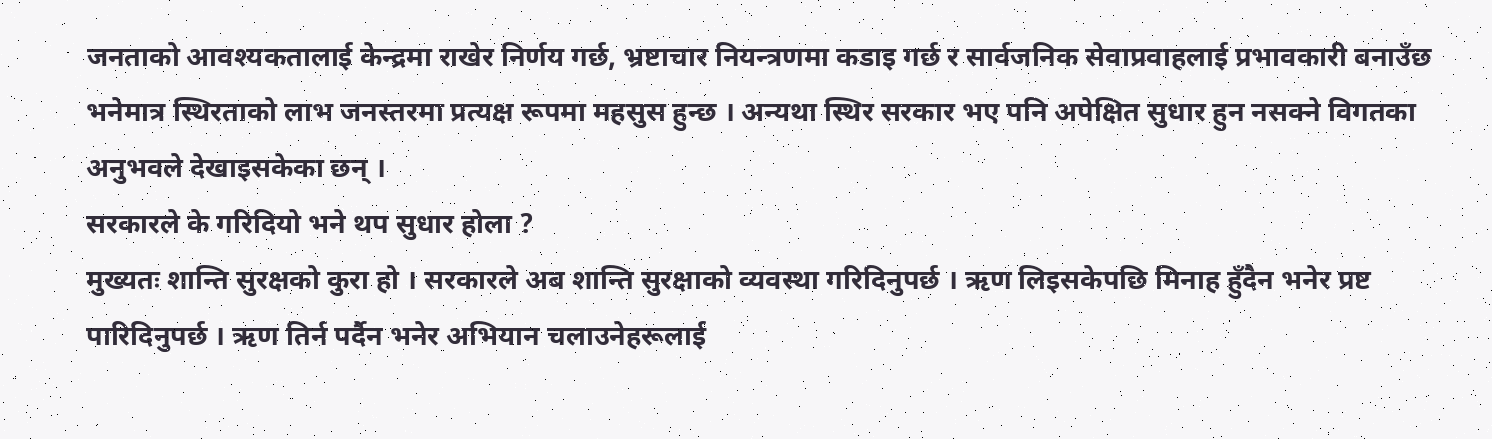जनताको आवश्यकतालाई केन्द्रमा राखेर निर्णय गर्छ, भ्रष्टाचार नियन्त्रणमा कडाइ गर्छ र सार्वजनिक सेवाप्रवाहलाई प्रभावकारी बनाउँछ भनेमात्र स्थिरताको लाभ जनस्तरमा प्रत्यक्ष रूपमा महसुस हुन्छ । अन्यथा स्थिर सरकार भए पनि अपेक्षित सुधार हुन नसक्ने विगतका अनुभवले देखाइसकेका छन् ।
सरकारले के गरिदियो भने थप सुधार होला ?
मुख्यतः शान्ति सुरक्षको कुरा हो । सरकारले अब शान्ति सुरक्षाको व्यवस्था गरिदिनुपर्छ । ऋण लिइसकेपछि मिनाह हुँदैन भनेर प्रष्ट पारिदिनुपर्छ । ऋण तिर्न पर्दैन भनेर अभियान चलाउनेहरूलाई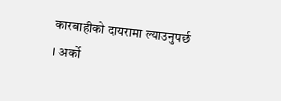कारबाहीको दायरामा ल्याउनुपर्छ । अर्को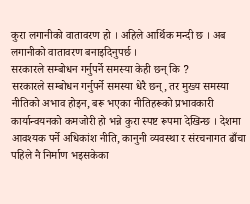कुरा लगानीको वातावरण हो । अहिले आर्थिक मन्दी छ । अब लगानीको वातावरण बनाइदिनुपर्छ ।
सरकारले सम्बोधन गर्नुपर्ने समस्या केही छन् कि ?
सरकारले सम्बोधन गर्नुपर्ने समस्या धेरै छन्, तर मुख्य समस्या नीतिको अभाव होइन, बरू भएका नीतिहरूको प्रभावकारी कार्यान्वयनको कमजोरी हो भन्ने कुरा स्पष्ट रूपमा देखिन्छ । देशमा आवश्यक पर्ने अधिकांश नीति, कानुनी व्यवस्था र संरचनागत ढाँचा पहिले नै निर्माण भइसकेका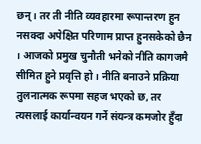छन् । तर ती नीति व्यवहारमा रूपान्तरण हुन नसक्दा अपेक्षित परिणाम प्राप्त हुनसकेको छैन । आजको प्रमुख चुनौती भनेको नीति कागजमै सीमित हुने प्रवृत्ति हो । नीति बनाउने प्रक्रिया तुलनात्मक रूपमा सहज भएको छ, तर त्यसलाई कार्यान्वयन गर्ने संयन्त्र कमजोर हुँदा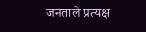जनताले प्रत्यक्ष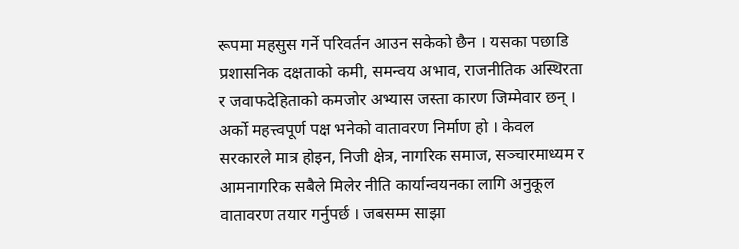रूपमा महसुस गर्ने परिवर्तन आउन सकेको छैन । यसका पछाडि प्रशासनिक दक्षताको कमी, समन्वय अभाव, राजनीतिक अस्थिरता र जवाफदेहिताको कमजोर अभ्यास जस्ता कारण जिम्मेवार छन् ।
अर्को महत्त्वपूर्ण पक्ष भनेको वातावरण निर्माण हो । केवल सरकारले मात्र होइन, निजी क्षेत्र, नागरिक समाज, सञ्चारमाध्यम र आमनागरिक सबैले मिलेर नीति कार्यान्वयनका लागि अनुकूल वातावरण तयार गर्नुपर्छ । जबसम्म साझा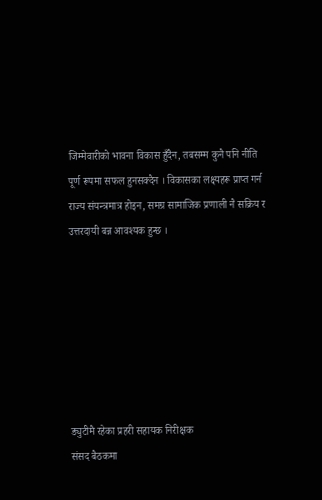जिम्मेवारीको भावना विकास हुँदैन, तबसम्म कुनै पनि नीति पूर्ण रूपमा सफल हुनसक्दैन । विकासका लक्ष्यहरू प्राप्त गर्न राज्य संयन्त्रमात्र होइन, समग्र सामाजिक प्रणाली नै सक्रिय र उत्तरदायी बन्न आवश्यक हुन्छ ।







ड्युटीमै रहेका प्रहरी सहायक निरीक्षक
संसद बैठकमा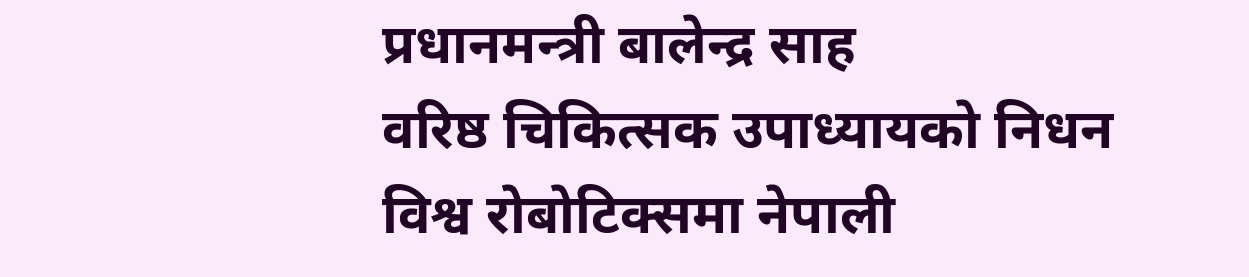प्रधानमन्त्री बालेन्द्र साह
वरिष्ठ चिकित्सक उपाध्यायको निधन
विश्व रोबोटिक्समा नेपाली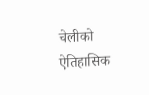चेलीको ऐतिहासिक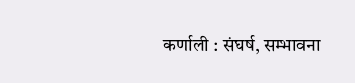कर्णाली : संघर्ष, सम्भावना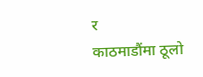र
काठमाडौंमा ठूलो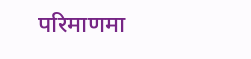परिमाणमा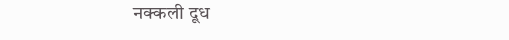नक्कली दूध